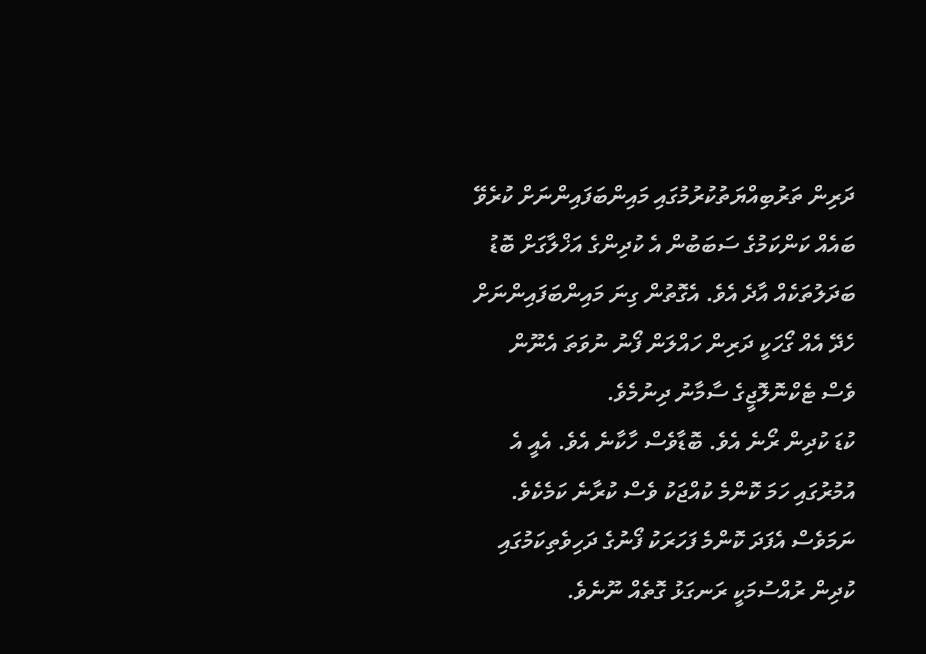ދަރިން ތަރުބިއްޔަތުކުރުމުގައި މައިންބަފައިންނަށް ކުރެވޭ ބައެއް ކަންކަމުގެ ސަބަބުން އެ ކުދިންގެ އަޚްލާގަށް ބޮޑު ބަދަލުތަކެއް އާދެ އެވެ. އެގޮތުން ގިނަ މައިންބަފައިންނަށް ހެދޭ އެއް ގޯހަކީ ދަރިން ހައްލަން ފޯނު ނުވަތަ އެނޫން ވެސް ޓެކްނޮލޮޖީގެ ސާމާނު ދިނުމެވެ.
ކުޑަ ކުދިން ރޯނެ އެވެ. ބޮޑާވެސް ހާކާނެ އެވެ. އެއީ އެ އުމުރުގައި ހަމަ ކޮންމެ ކުއްޖަކު ވެސް ކުރާނެ ކަމެކެވެ. ނަމަވެސް އެފަދަ ކޮންމެ ފަހަރަކު ފޯނުގެ ދަހިވެތިކަމުގައި ކުދިން ރުއްސުމަކީ ރަނގަޅު ގޮތެއް ނޫނެވެ.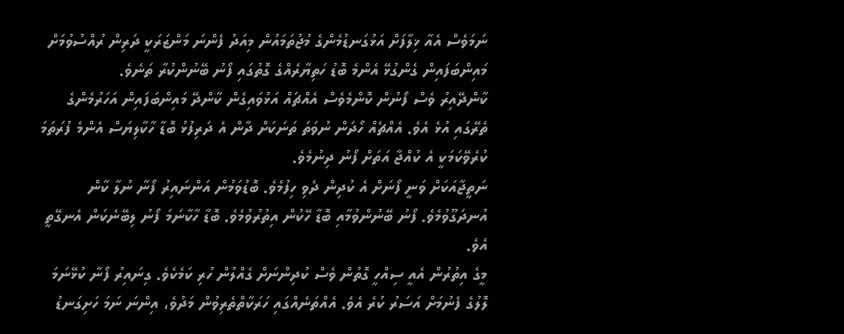ނަމަވެސް އެއާ ޚިލާފަށް އަޅުގަނޑުމެންގެ މުޖުތަމައުން މިއަދު ފެންނަ މަންޒަރަކީ ދަރިން ރުއްސުވުމަށް މައިންބަފައިން ގެންގުޅޭ އެންމެ ބޮޑު ހަތިޔާރެއްގެ ގޮތުގައި ފޯނު ބޭނުންކުރާ ތަނެވެ.
ކާންދޭއިރު ވެސް ފޯނުން ކޮންމެވެސް އެއްޗައް އަޅުވައިގެން ކާންދޭ މައިންބަފައިން އަހަރުމެންގެ ތެރޭގައި އުޅެ އެވެ. އެއްޗެއް ހޯދަން ނުވަތަ ތަނަކަށް ދާން އެ ދަރިފުޅު ބޮޑާ ހާކާލިޔަސް އެންމެ ފުރަތަމަ ކުރެވޭކަމަކީ އެ ކުއްޖާ އަތަށް ފޯނު ދިނުމެވެ.
ނަތީޖާއަކަށް ވަނީ ފޯނަށް އެ ކުދިން ދެވި ހިފުމެވެ. ބޮޑުވަމުން އަންނައިރު ފޯނާ ނުލާ ކާން އުނދަގޫވުމެވެ. ފޯނު ބޭނުންވުމާއި ބޮޑާ ހޭކުން އިތުރުވުމެވެ. ބޮޑާ ހާކާނަމަ ފޯނު ލިބޭނެކަން އެނގޭތީ އެވެ.
މީގެ އިތުރުން އެއީ ސިއްހީ ގޮތުން ވެސް ކުދިންނަށް ގެއްލުން ހުރި ކަމެކެވެ. ގިނައިރު ފޯނާ ކުޅޭނަމަ ލޮލުގެ ފެނުމަށް އަސަރު ކުރެ އެވެ. އެއްތަނެއްގައި ހަރަކާތްތެރިވުން މަދުވެ، އިންނަ ނަމަ ހަށިގަނޑު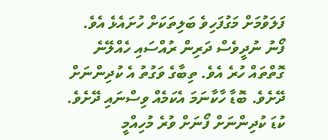ފަލަވުމަށް މަގުފަހިވެ ބަލިތަކަށް ހުށައެޅެ އެވެ.
ފޯނު ނުދީވެސް ދަރިން ރުއްސައި ހެއްލޭނެ ގޮތްތައް ހުރެ އެވެ. ތިބާގެ ވަގުތު އެ ކުދިންނަށް ދޭށެވެ. ބޮޑާ ހާކާނަމަ އެކަމެއް ވިސްނައި ދޭށެވެ. ކުޑަ ކުދިންނަށް ފޯނަށް ވުރެ މުހިއްމީ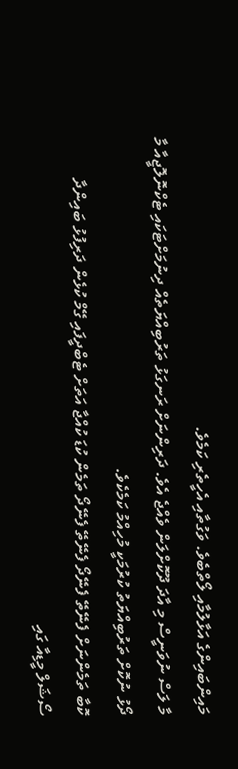މައިންބައިންގެ އަޅާލުމާއި ލޯތްބެވެ. ވަގުތާއި އެހީތެރި ކަމެވެ.
މާ ލަސް ނުވަނީސް މި އާދަ ދޫކޮށްލަން ވެއްޖެ އެވެ. ދަރިންނަށް ރަނގަޅު ތަރުބިއްޔަތެއް ދިނުމަށްޓަކައި ޓެކްނޮލޮޖީއާ މާ ދޯޅު ނުކޮށް ތަރުބިއްޔަތު ކުރުމަކީ މުހިއްމު ކަމެކެވެ.
ކޮބާ ތަމެންނަށް ފެނޭތޭ ފެނޭދޯ ފެނޭތޭ ފެނޭދޯ ތަމެން ކުޑަ ކުއްޖާ އަތަށް ޓެބްދީފައި ގޭމް ކުޅެން ދަރިފުޅު ބައިންދާ ސޯޝަލް މީޑިއާ ގައި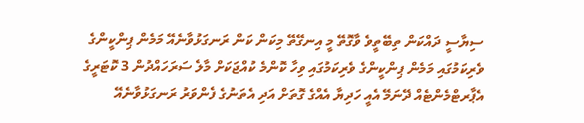ސިޔާސީ ދައްކަން ތިބޭތީވެ ވާގޮތޭ މީ އިނގޭތޭ މިކަން ކަން ރަނގަޅުވާނެއޭ މަމެން ޕިންކީންގެ ވެރިކަމުގައި މަމެން ޕިންކީންގެ ވެރިކަމުގައި ވިހާ ކޮންމެ ކުއްޖަކަށް މާލެ ސަރަހައްދުން 3 ކޮޓަރީގެ އެޕާރޓްމެންޓެއް ދޭނަމޭ އެއީ ހަދިޔާ އެއްގެ ގޮތަށް އަދި އެތަނުގެ ފެންވަރު ރަނގަޅުވާނެއޭ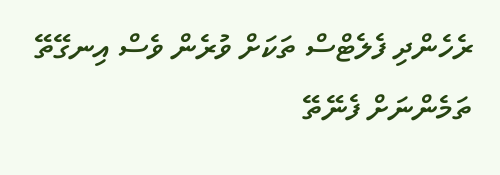ރެހެންދި ފެލެޓްސް ތަކަށް ވުރެން ވެސް އިނގޭތޭ ތަމެންނަށް ފެނޭތޭ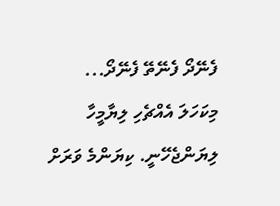ފެނޭދޯ ފެނޭތޭ ފެނޭދޯ...
މިކަހަލަ އެއްޗެހި ލިޔާމީހާ ލިޔަންޖެހޭނީ. ކިޔަންމެ ވަރަށް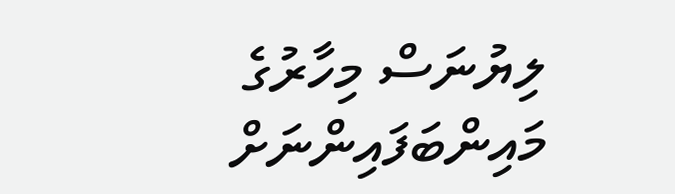ލިޔުނަސް މިހާރުގެ މައިންބަފައިންނަށް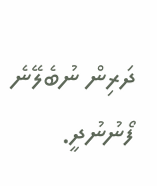ދަރިން ނުބެލޭނެ ފޯނުނުދީ.